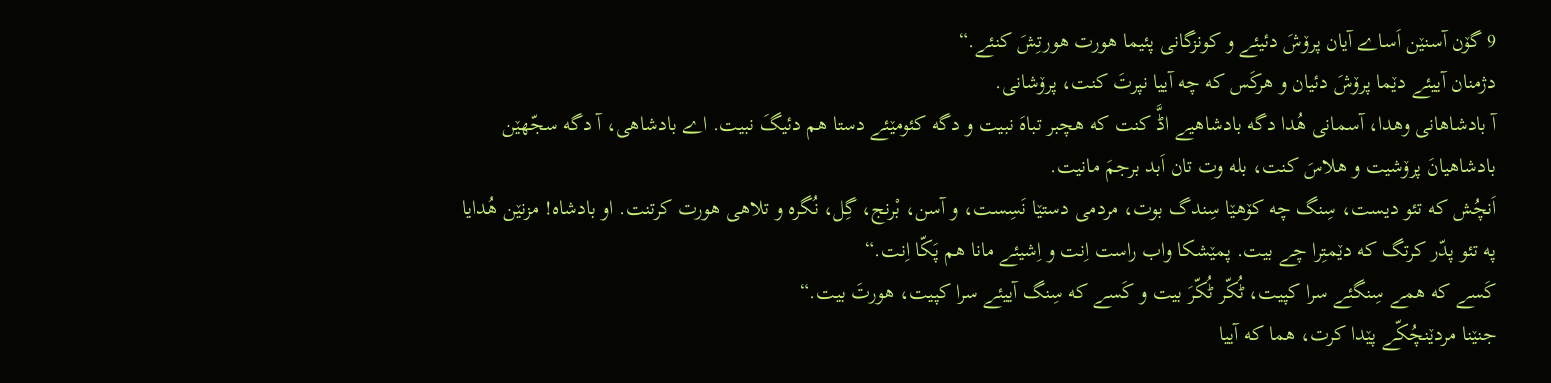9 گۆن آسنێن اَساے آیان پرۆشَ دئیئے و کونزگانی پئیما هورت هورتِشَ کنئے.“
دژمنان آییئے دێما پرۆشَ دئیان و هرکَس که چه آییا نپرتَ کنت، پرۆشانی.
آ بادشاهانی وهدا، آسمانی هُدا دگه بادشاهیے اڈَّ کنت که هچبر تباهَ نبیت و دگه کئومێئے دستا هم دئیگَ نبیت. اے بادشاهی، آ دگه سجّهێن بادشاهیانَ پرۆشیت و هلاسَ کنت، بله وت تان اَبد برجمَ مانیت.
اَنچُش که تئو دیست، سِنگ چه کۆهێا سِندگ بوت، مردمی دستێا نَسِست، و آسن، بْرنج، گِل، نُگره و تلاهی هورت کرتنت. او بادشاه! مزنێن هُدایا په تئو پدّر کرتگ که دێمتِرا چے بیت. پمێشکا واب راست اِنت و اِشیئے مانا هم پَکّا اِنت.“
کَسے که همے سِنگئے سرا کپیت، ٹُکّر ٹُکّرَ بیت و کَسے که سِنگ آییئے سرا کپیت، هورتَ بیت.“
جنێنا مردێنچُکّے پێدا کرت، هما که آییا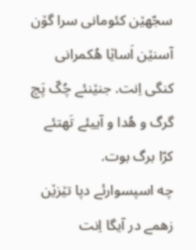سجّهێن کئومانی سرا گۆن آسنێن اَساێا هُکمرانی کنگی اِنت. جنێنئے چُکّ پَچ گرگ و هُدا و آییئے تَهتئے کرّا برگ بوت.
چه اسپسوارئے دپا تێزێن زهمے در آیگا اِنت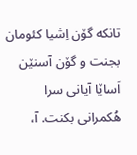تانکه گۆن اِشیا کئومان بجنت و گۆن آسنێن اَساێا آیانی سرا هُکمرانی بکنت. آ،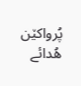پُرواکێن هُدائے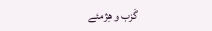گَزب و هِژمئے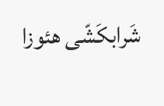شَرابکَشّی هئوزا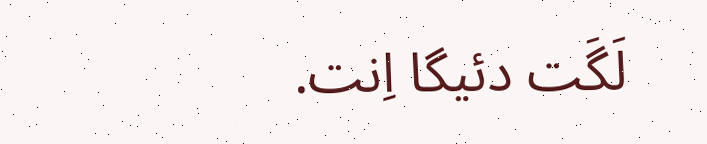لَگَت دئیگا اِنت.